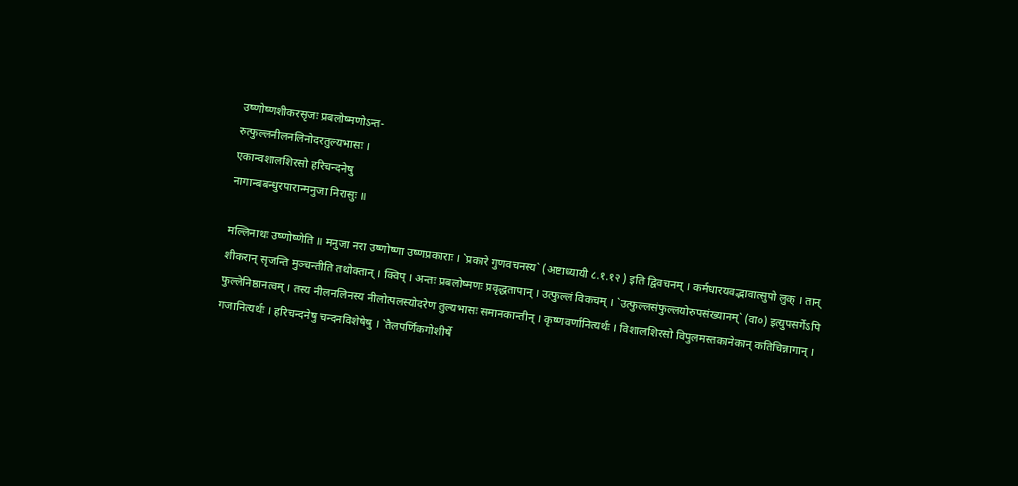उष्णोष्णशीकरसृजः प्रबलोष्मणोऽन्त-
रुत्फुल्लनीलनलिनोदरतुल्यभासः ।
एकान्वशालशिरसो हरिचन्दनेषु
नागान्बबन्धुरपारान्मनुजा निरासुः ॥

मल्लिनाथः उष्णोष्णेति ॥ मनुजा नरा उष्णोष्णा उष्णप्रकाराः । `प्रकारे गुणवचनस्य` (अष्टाध्यायी ८.१.१२ ) इति द्विवचनम् । कर्मधारयवद्भावात्सुपो लुक् । तान् शीकरान् सृजन्ति मुञ्चन्तीति तथोक्तान् । क्विप् । अन्तः प्रबलोष्मणः प्रवृद्धतापान् । उत्फुल्लं विकचम् । `उत्फुल्लसंफुल्लयोरुपसंख्यानम्` (वा०) इत्युपसर्गेऽपि फुल्लेनिष्ठानत्वम् । तस्य नीलनलिनस्य नीलोत्पलस्योदरेण तुल्यभासः समानकान्तीन् । कृष्णवर्णानित्यर्थः । विशालशिरसो विपुलमस्तकानेकान् कतिचिन्नागान् । गजानित्यर्थः । हरिचन्दनेषु चन्दनविशेषेषु । `तैलपर्णिकगोशीर्षे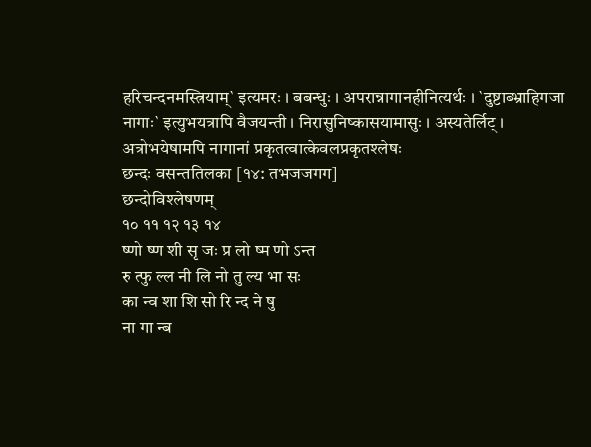हरिचन्दनमस्त्रियाम्` इत्यमरः । बबन्धुः । अपरान्नागानहीनित्यर्थः । `दुष्टाब्भ्राहिगजा नागाः` इत्युभयत्रापि वैजयन्ती । निरासुनिष्कासयामासुः । अस्यतेर्लिट् । अत्रोभयेषामपि नागानां प्रकृतत्वात्केवलप्रकृतश्लेषः
छन्दः वसन्ततिलका [१४: तभजजगग]
छन्दोविश्लेषणम्
१० ११ १२ १३ १४
ष्णो ष्ण शी सृ जः प्र लो ष्म णो ऽन्त
रु त्फु ल्ल नी लि नो तु ल्य भा सः
का न्व शा शि सो रि न्द ने षु
ना गा न्ब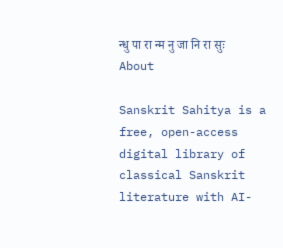न्धु पा रा न्म नु जा नि रा सुः
About

Sanskrit Sahitya is a free, open-access digital library of classical Sanskrit literature with AI-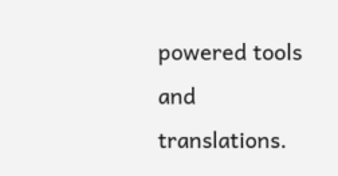powered tools and translations.